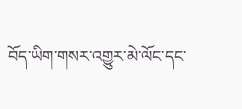བོད་ཡིག་གསར་འགྱུར་མེ་ལོང་དང་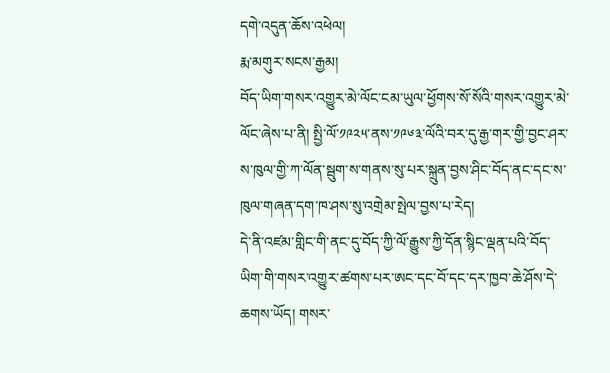དགེ་འདུན་ཆོས་འཕེལ།
རྨ་མགུར་སངས་རྒྱམ།
བོད་ཡིག་གསར་འགྱུར་མེ་ལོང་ངམ་ཡུལ་ཕྱོགས་སོ་སོའི་གསར་འགྱུར་མེ་ལོང་ཞེས་པ་ནི། སྤྱི་ལོ་༡༩༢༥་ནས་༡༩༦༣་ལོའི་བར་དུ་རྒྱ་གར་གྱི་བྱང་ཤར་ས་ཁུལ་གྱི་ཀ་ལོན་སྦུག་ས་གནས་སུ་པར་སྐྲུན་བྱས་ཤིང་བོད་ནང་དང་ས་ཁུལ་གཞན་དག་ཁ་ཤས་སུ་འགྲེམ་སྤེལ་བྱས་པ་རེད།
དེ་ནི་འཛམ་གླིང་གི་ནང་དུ་བོད་ཀྱི་ལོ་རྒྱུས་ཀྱི་དོན་སྙིང་ལྡན་པའི་བོད་ཡིག་གི་གསར་འགྱུར་ཚགས་པར་ཨང་དང་བོ་དང་དར་ཁྱབ་ཆེ་ཤོས་དེ་ཆགས་ཡོད། གསར་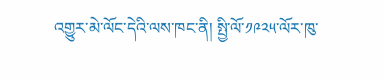འགྱུར་མེ་ལོང་དེའི་ལས་ཁང་ནི། སྤྱི་ལོ་༡༩༢༥་ལོར་ཁུ་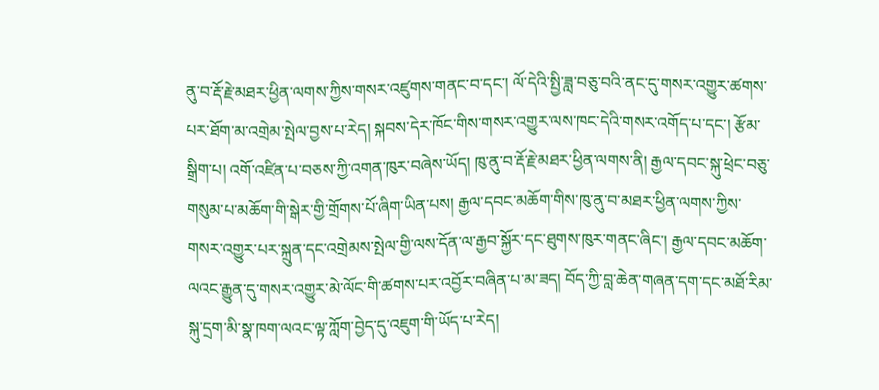ནུ་བ་རྡོ་རྗེ་མཐར་ཕྱིན་ལགས་ཀྱིས་གསར་འཛུགས་གནང་བ་དང་། ལོ་དེའི་སྤྱི་ཟླ་བཅུ་བའི་ནང་དུ་གསར་འགྱུར་ཚགས་པར་ཐོག་མ་འགྲེམ་སྤེལ་བྱས་པ་རེད། སྐབས་དེར་ཁོང་གིས་གསར་འགྱུར་ལས་ཁང་དེའི་གསར་འགོད་པ་དང་། རྩོམ་སྒྲིག་པ། འགོ་འཛིན་པ་བཅས་ཀྱི་འགན་ཁུར་བཞེས་ཡོད། ཁུ་ནུ་བ་རྡོ་རྗེ་མཐར་ཕྱིན་ལགས་ནི། རྒྱལ་དབང་སྐུ་ཕྲེང་བཅུ་གསུམ་པ་མཆོག་གི་སྒེར་གྱི་གྲོགས་པོ་ཞིག་ཡིན་པས། རྒྱལ་དབང་མཆོག་གིས་ཁུ་ནུ་བ་མཐར་ཕྱིན་ལགས་ཀྱིས་གསར་འགྱུར་པར་སྐྲུན་དང་འགྲེམས་སྤེལ་གྱི་ལས་དོན་ལ་རྒྱབ་སྐྱོར་དང་ཐུགས་ཁུར་གནང་ཞིང་། རྒྱལ་དབང་མཆོག་ལའང་རྒྱུན་དུ་གསར་འགྱུར་མེ་ལོང་གི་ཚགས་པར་འབྱོར་བཞིན་པ་མ་ཟད། བོད་ཀྱི་བླ་ཆེན་གཞན་དག་དང་མཐོ་རིམ་སྐུ་དྲག་མི་སྣ་ཁག་ལའང་ལྟ་ཀློག་བྱེད་དུ་འཇུག་གི་ཡོད་པ་རེད།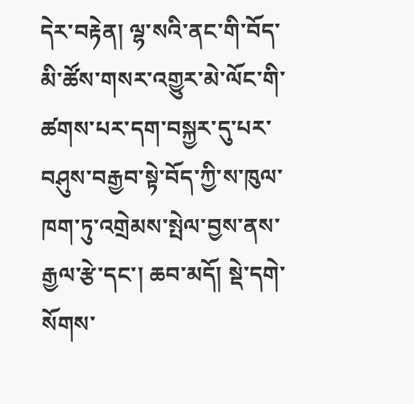དེར་བརྟེན། ལྷ་སའི་ནང་གི་བོད་མི་ཚོས་གསར་འགྱུར་མེ་ལོང་གི་ཚགས་པར་དག་བསྐྱར་དུ་པར་བཤུས་བརྒྱབ་སྟེ་བོད་ཀྱི་ས་ཁུལ་ཁག་ཏུ་འགྲེམས་སྤེལ་བྱས་ནས་རྒྱལ་རྩེ་དང་། ཆབ་མདོ། སྡེ་དགེ་སོགས་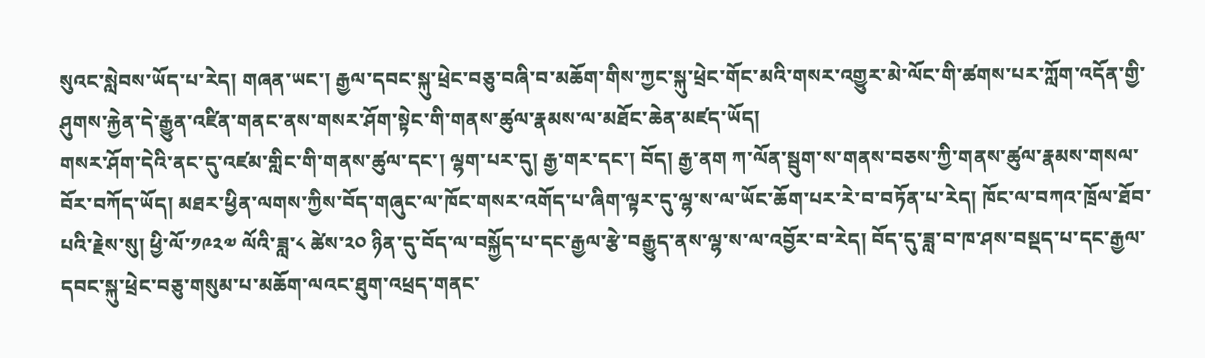སུའང་སླེབས་ཡོད་པ་རེད། གཞན་ཡང་། རྒྱལ་དབང་སྐུ་ཕྲེང་བཅུ་བཞི་བ་མཆོག་གིས་ཀྱང་སྐུ་ཕྲེང་གོང་མའི་གསར་འགྱུར་མེ་ལོང་གི་ཚགས་པར་ཀློག་འདོན་གྱི་ཤུགས་རྐྱེན་དེ་རྒྱུན་འཛིན་གནང་ནས་གསར་ཤོག་སྟེང་གི་གནས་ཚུལ་རྣམས་ལ་མཐོང་ཆེན་མཛད་ཡོད།
གསར་ཤོག་དེའི་ནང་དུ་འཛམ་གླིང་གི་གནས་ཚུལ་དང་། ལྷག་པར་དུ། རྒྱ་གར་དང་། བོད། རྒྱ་ནག ཀ་ལོན་སྦུག་ས་གནས་བཅས་ཀྱི་གནས་ཚུལ་རྣམས་གསལ་བོར་བཀོད་ཡོད། མཐར་ཕྱིན་ལགས་ཀྱིས་བོད་གཞུང་ལ་ཁོང་གསར་འགོད་པ་ཞིག་ལྟར་དུ་ལྷ་ས་ལ་ཡོང་ཆོག་པར་རེ་བ་བཏོན་པ་རེད། ཁོང་ལ་བཀའ་ཁྲོལ་ཐོབ་པའི་རྗེས་སུ། ཕྱི་ལོ་༡༩༢༧ ལོའི་ཟླ་༨ ཚེས་༢༠ ཉིན་དུ་བོད་ལ་བསྐྱོད་པ་དང་རྒྱལ་རྩེ་བརྒྱུད་ནས་ལྷ་ས་ལ་འབྱོར་བ་རེད། བོད་དུ་ཟླ་བ་ཁ་ཤས་བསྡད་པ་དང་རྒྱལ་དབང་སྐུ་ཕྲེང་བཅུ་གསུམ་པ་མཆོག་ལའང་ཐུག་འཕྲད་གནང་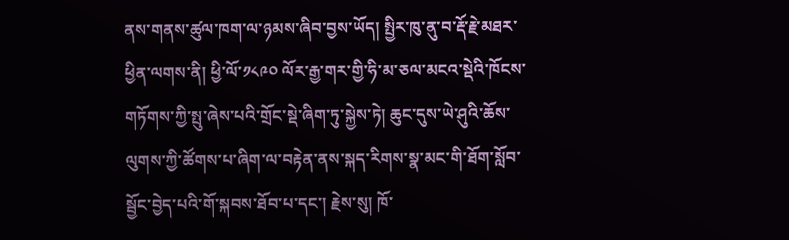ནས་གནས་ཚུལ་ཁག་ལ་ཉམས་ཞིབ་བྱས་ཡོད། སྤྱིར་ཁུ་ནུ་བ་རྡོ་རྗེ་མཐར་ཕྱིན་ལགས་ནི། ཕྱི་ལོ་༡༨༩༠ ལོར་རྒྱ་གར་གྱི་ཧི་མ་ཅལ་མངའ་སྡེའི་ཁོངས་གཏོགས་ཀྱི་སྤུ་ཞེས་པའི་གྲོང་སྡེ་ཞིག་ཏུ་སྐྱེས་ཏེ། ཆུང་དུས་ཡེ་ཤུའི་ཆོས་ལུགས་ཀྱི་ཚོགས་པ་ཞིག་ལ་བརྟེན་ནས་སྐད་རིགས་སྣ་མང་གི་ཐོག་སློབ་སྦྱོང་བྱེད་པའི་གོ་སྐབས་ཐོབ་པ་དང་། རྗེས་སུ། ཁོ་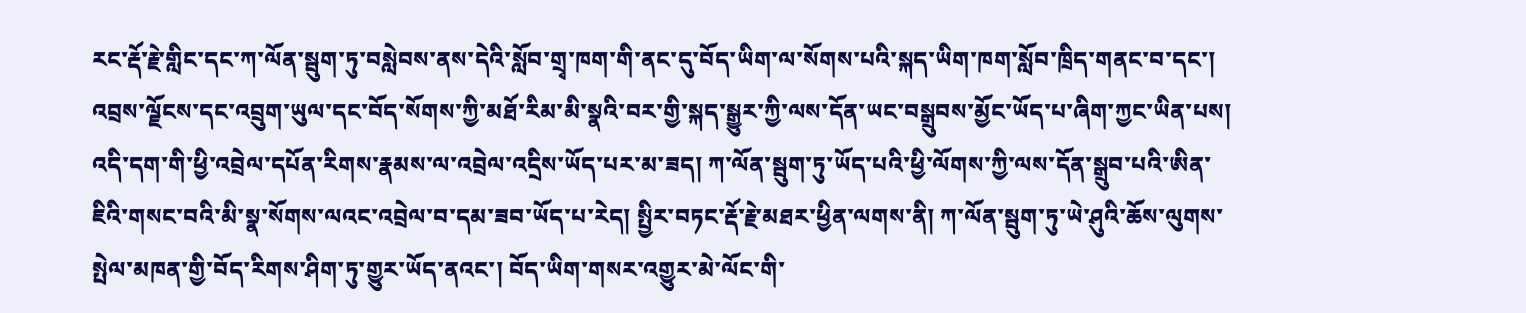རང་རྡོ་རྗེ་གླིང་དང་ཀ་ལོན་སྦུག་ཏུ་བསླེབས་ནས་དེའི་སློབ་གྲྭ་ཁག་གི་ནང་དུ་བོད་ཡིག་ལ་སོགས་པའི་སྐད་ཡིག་ཁག་སློབ་ཁྲིད་གནང་བ་དང་། འབྲས་ལྗོངས་དང་འབྲུག་ཡུལ་དང་བོད་སོགས་ཀྱི་མཐོ་རིམ་མི་སྣའི་བར་གྱི་སྐད་སྒྱུར་ཀྱི་ལས་དོན་ཡང་བསྒྲུབས་མྱོང་ཡོད་པ་ཞིག་ཀྱང་ཡིན་པས། འདི་དག་གི་ཕྱི་འབྲེལ་དཔོན་རིགས་རྣམས་ལ་འབྲེལ་འདྲིས་ཡོད་པར་མ་ཟད། ཀ་ལོན་སྦུག་ཏུ་ཡོད་པའི་ཕྱི་ལོགས་ཀྱི་ལས་དོན་སྒྲུབ་པའི་ཨིན་ཇིའི་གསང་བའི་མི་སྣ་སོགས་ལའང་འབྲེལ་བ་དམ་ཟབ་ཡོད་པ་རེད། སྤྱིར་བཏང་རྡོ་རྗེ་མཐར་ཕྱིན་ལགས་ནི། ཀ་ལོན་སྦུག་ཏུ་ཡེ་ཤུའི་ཆོས་ལུགས་སྤེལ་མཁན་གྱི་བོད་རིགས་ཤིག་ཏུ་གྱུར་ཡོད་ནའང་། བོད་ཡིག་གསར་འགྱུར་མེ་ལོང་གི་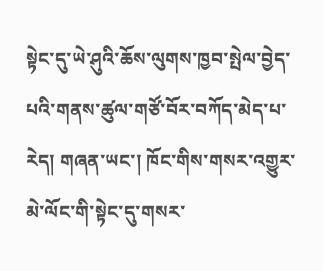སྟེང་དུ་ཡེ་ཤུའི་ཆོས་ལུགས་ཁྱབ་སྤེལ་བྱེད་པའི་གནས་ཚུལ་གཙོ་བོར་བཀོད་མེད་པ་རེད། གཞན་ཡང་། ཁོང་གིས་གསར་འགྱུར་མེ་ལོང་གི་སྟེང་དུ་གསར་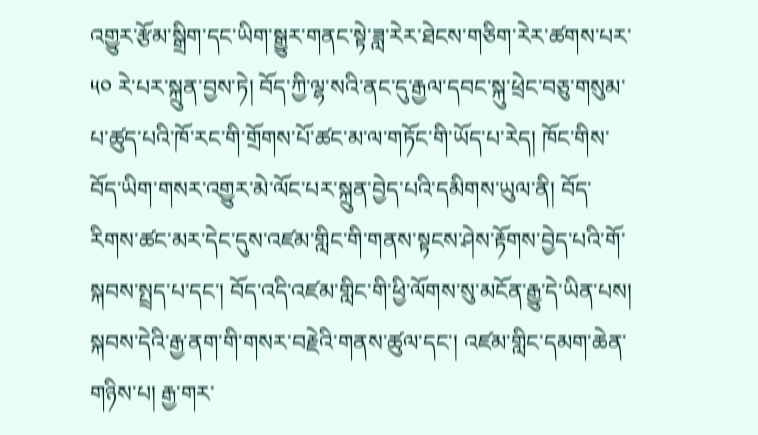འགྱུར་རྩོམ་སྒྲིག་དང་ཡིག་སྒྱུར་གནང་སྟེ་ཟླ་རེར་ཐེངས་གཅིག་རེར་ཚགས་པར་༥༠ རེ་པར་སྐྲུན་བྱས་ཏེ། བོད་ཀྱི་ལྷ་སའི་ནང་དུ་རྒྱལ་དབང་སྐུ་ཕྲེང་བཅུ་གསུམ་པ་ཚུད་པའི་ཁོ་རང་གི་གྲོགས་པོ་ཚང་མ་ལ་གཏོང་གི་ཡོད་པ་རེད། ཁོང་གིས་བོད་ཡིག་གསར་འགྱུར་མེ་ལོང་པར་སྐྲུན་བྱེད་པའི་དམིགས་ཡུལ་ནི། བོད་རིགས་ཚང་མར་དེང་དུས་འཛམ་གླིང་གི་གནས་སྟངས་ཤེས་རྟོགས་བྱེད་པའི་གོ་སྐབས་སྤྲད་པ་དང་། བོད་འདི་འཛམ་གླིང་གི་ཕྱི་ལོགས་སུ་མངོན་རྒྱུ་དེ་ཡིན་པས། སྐབས་དེའི་རྒྱ་ནག་གི་གསར་བརྗེའི་གནས་ཚུལ་དང་། འཛམ་གླིང་དམག་ཆེན་གཉིས་པ། རྒྱ་གར་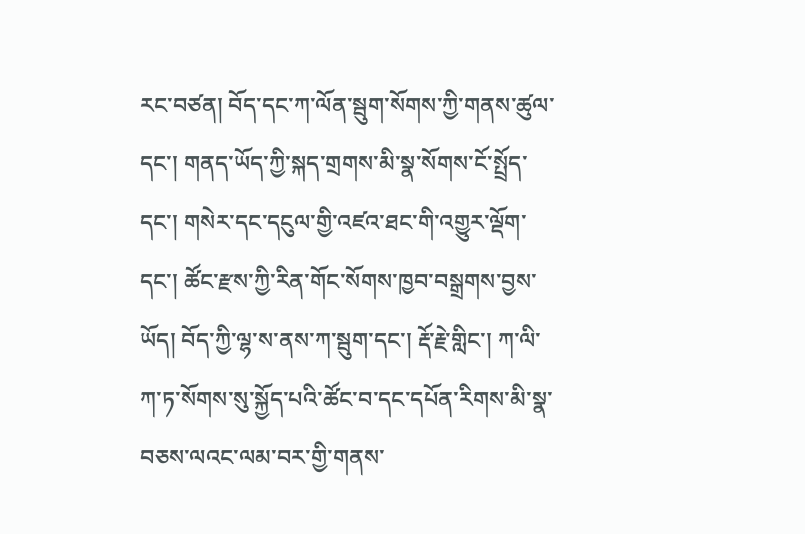རང་བཙན། བོད་དང་ཀ་ལོན་སྦུག་སོགས་ཀྱི་གནས་ཚུལ་དང་། གནད་ཡོད་ཀྱི་སྐད་གྲགས་མི་སྣ་སོགས་ངོ་སྤྲོད་དང་། གསེར་དང་དངུལ་གྱི་འཛའ་ཐང་གི་འགྱུར་ལྡོག་དང་། ཚོང་རྫས་ཀྱི་རིན་གོང་སོགས་ཁྱབ་བསྒྲགས་བྱས་ཡོད། བོད་ཀྱི་ལྷ་ས་ནས་ཀ་སྦུག་དང་། རྡོ་རྗེ་གླིང་། ཀ་ལི་ཀ་ཏ་སོགས་སུ་སྐྱོད་པའི་ཚོང་བ་དང་དཔོན་རིགས་མི་སྣ་བཅས་ལའང་ལམ་བར་གྱི་གནས་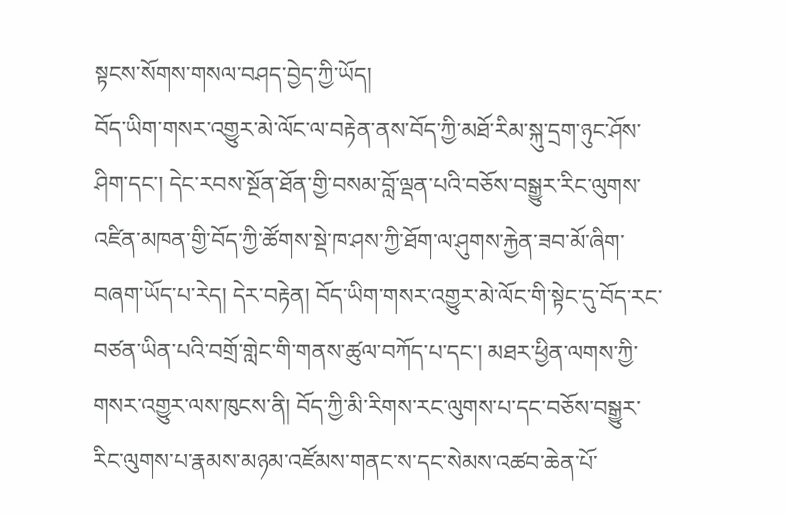སྟངས་སོགས་གསལ་བཤད་བྱེད་ཀྱི་ཡོད།
བོད་ཡིག་གསར་འགྱུར་མེ་ལོང་ལ་བརྟེན་ནས་བོད་ཀྱི་མཐོ་རིམ་སྐུ་དྲག་ཉུང་ཤོས་ཤིག་དང་། དེང་རབས་སྔོན་ཐོན་གྱི་བསམ་བློ་ལྡན་པའི་བཅོས་བསྒྱུར་རིང་ལུགས་འཛིན་མཁན་གྱི་བོད་ཀྱི་ཚོགས་སྡེ་ཁ་ཤས་ཀྱི་ཐོག་ལ་ཤུགས་རྐྱེན་ཟབ་མོ་ཞིག་བཞག་ཡོད་པ་རེད། དེར་བརྟེན། བོད་ཡིག་གསར་འགྱུར་མེ་ལོང་གི་སྟེང་དུ་བོད་རང་བཙན་ཡིན་པའི་བགྲོ་གླེང་གི་གནས་ཚུལ་བཀོད་པ་དང་། མཐར་ཕྱིན་ལགས་ཀྱི་གསར་འགྱུར་ལས་ཁུངས་ནི། བོད་ཀྱི་མི་རིགས་རང་ལུགས་པ་དང་བཅོས་བསྒྱུར་རིང་ལུགས་པ་རྣམས་མཉམ་འཛོམས་གནང་ས་དང་སེམས་འཚབ་ཆེན་པོ་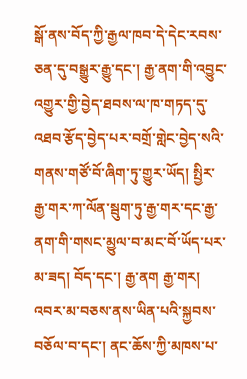སྒོ་ནས་བོད་ཀྱི་རྒྱལ་ཁབ་དེ་དེང་རབས་ཅན་དུ་བསྒྱུར་རྒྱུ་དང་། རྒྱ་ནག་གི་འབྱུང་འགྱུར་གྱི་བྱེད་ཐབས་ལ་ཁ་གཏད་དུ་འཐབ་རྩོད་བྱེད་པར་བགྲོ་གླེང་བྱེད་སའི་གནས་གཙོ་བོ་ཞིག་ཏུ་གྱུར་ཡོད། སྤྱིར་རྒྱ་གར་ཀ་ལོན་སྦུག་ཏུ་རྒྱ་གར་དང་རྒྱ་ནག་གི་གསང་མྱུལ་བ་མང་བོ་ཡོད་པར་མ་ཟད། བོད་དང་། རྒྱ་ནག རྒྱ་གར། འབར་མ་བཅས་ནས་ཡིན་པའི་སྐྱབས་བཅོལ་བ་དང་། ནང་ཆོས་ཀྱི་མཁས་པ་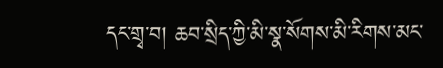དང་གྲྭ་བ། ཆབ་སྲིད་ཀྱི་མི་སྣ་སོགས་མི་རིགས་མང་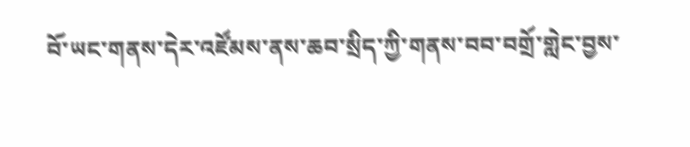བོ་ཡང་གནས་དེར་འཛོམས་ནས་ཆབ་སྲིད་ཀྱི་གནས་བབ་བགྲོ་གླེང་བྱས་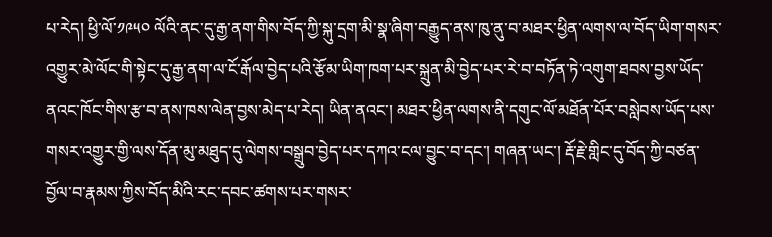པ་རེད། ཕྱི་ལོ་༡༩༥༠ ལོའི་ནང་དུ་རྒྱ་ནག་གིས་བོད་ཀྱི་སྐུ་དྲག་མི་སྣ་ཞིག་བརྒྱུད་ནས་ཁུ་ནུ་བ་མཐར་ཕྱིན་ལགས་ལ་བོད་ཡིག་གསར་འགྱུར་མེ་ལོང་གི་སྟེང་དུ་རྒྱ་ནག་ལ་ངོ་རྒོལ་བྱེད་པའི་རྩོམ་ཡིག་ཁག་པར་སྐྲུན་མི་བྱེད་པར་རེ་བ་བཏོན་ཏེ་འགུག་ཐབས་བྱས་ཡོད་ནའང་ཁོང་གིས་རྩ་བ་ནས་ཁས་ལེན་བྱས་མེད་པ་རེད། ཡིན་ནའང་། མཐར་ཕྱིན་ལགས་ནི་དགུང་ལོ་མཐོན་པོར་བསླེབས་ཡོད་པས་གསར་འགྱུར་གྱི་ལས་དོན་མུ་མཐུད་དུ་ལེགས་བསྒྲུབ་བྱེད་པར་དཀའ་ངལ་བྱུང་བ་དང་། གཞན་ཡང་། རྡོ་རྗེ་གླིང་དུ་བོད་ཀྱི་བཙན་བྱོལ་བ་རྣམས་ཀྱིས་བོད་མིའི་རང་དབང་ཚགས་པར་གསར་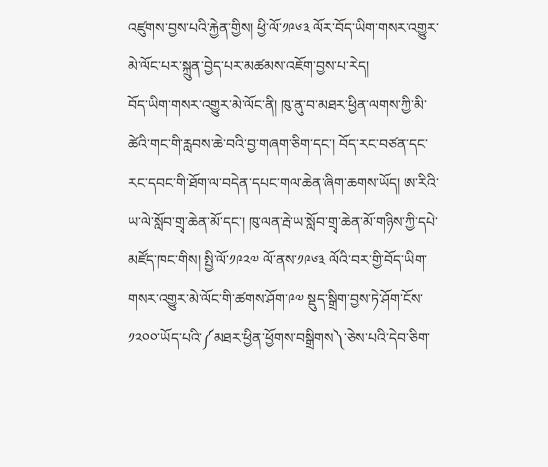འཛུགས་བྱས་པའི་རྐྱེན་གྱིས། ཕྱི་ལོ་༡༩༦༣ ལོར་བོད་ཡིག་གསར་འགྱུར་མེ་ལོང་པར་སྐྲུན་བྱེད་པར་མཚམས་འཇོག་བྱས་པ་རེད།
བོད་ཡིག་གསར་འགྱུར་མེ་ལོང་ནི། ཁུ་ནུ་བ་མཐར་ཕྱིན་ལགས་ཀྱི་མི་ཚེའི་གང་གི་རླབས་ཆེ་བའི་བྱ་གཞག་ཅིག་དང་། བོད་རང་བཙན་དང་རང་དབང་གི་ཐོག་ལ་བདེན་དཔང་གལ་ཆེན་ཞིག་ཆགས་ཡོད། ཨ་རིའི་ཡ་ལེ་སློབ་གྲྭ་ཆེན་མོ་དང་། ཁུ་ལན་རྦེ་ཡ་སློབ་གྲྭ་ཆེན་མོ་གཉིས་ཀྱི་དཔེ་མཛོད་ཁང་གིས། སྤྱི་ལོ་༡༩༢༧ ལོ་ནས་༡༩༦༣ ལོའི་བར་གྱི་བོད་ཡིག་གསར་འགྱུར་མེ་ལོང་གི་ཚགས་ཤོག་༩༧ སྡུད་སྒྲིག་བྱས་ཏེ་ཤོག་ངོས་༡༢༠༠་ཡོད་པའི་༼མཐར་ཕྱིན་ཕྱོགས་བསྒྲིགས༽་ཅེས་པའི་དེབ་ཅིག་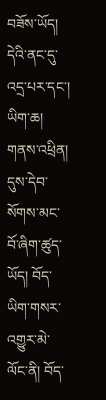བཟོས་ཡོད། དེའི་ནང་དུ་འདྲ་པར་དང་། ཡིག་ཆ། གནས་འཕྲིན། དུས་དེབ་སོགས་མང་བོ་ཞིག་ཚུད་ཡོད། བོད་ཡིག་གསར་འགྱུར་མེ་ལོང་ནི། བོད་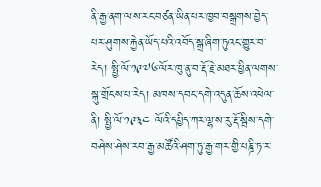ནི་རྒྱ་ནག་ལས་རང་བཙན་ཡིན་པར་ཁྱབ་བསྒྲགས་བྱེད་པར་ཤུགས་རྐྱེན་ཡོད་པའི་འབོད་སྒྲ་ཞིག་ཏུའང་གྱུར་བ་རེད། སྤྱི་ལོ་༡༩༧༦་ལོར་ཁུ་ནུ་བ་རྡོ་རྗེ་མཐར་ཕྱིན་ལགས་སྐུ་གྲོངས་པ་རེད། མཁས་དབང་དགེ་འདུན་ཆོས་འཕེལ་ནི། སྤྱི་ལོ་༡༩༣༤ ལོའི་དཔྱིད་ཀར་ལྷ་ས་རུ་རྡོ་སྦིས་དགེ་བཤེས་ཤེས་རབ་རྒྱ་མཚོའི་ཤག་ཏུ་རྒྱ་གར་གྱི་པཎྜི་ཏ་ར་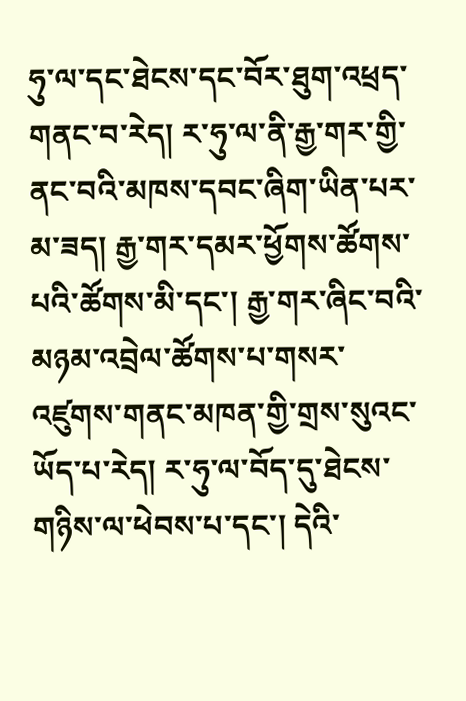ཧུ་ལ་དང་ཐེངས་དང་བོར་ཐུག་འཕྲད་གནང་བ་རེད། ར་ཧུ་ལ་ནི་རྒྱ་གར་གྱི་ནང་བའི་མཁས་དབང་ཞིག་ཡིན་པར་མ་ཟད། རྒྱ་གར་དམར་ཕྱོགས་ཚོགས་པའི་ཚོགས་མི་དང་། རྒྱ་གར་ཞིང་བའི་མཉམ་འབྲེལ་ཚོགས་པ་གསར་འཛུགས་གནང་མཁན་གྱི་གྲས་སུའང་ཡོད་པ་རེད། ར་ཧུ་ལ་བོད་དུ་ཐེངས་གཉིས་ལ་ཕེབས་པ་དང་། དེའི་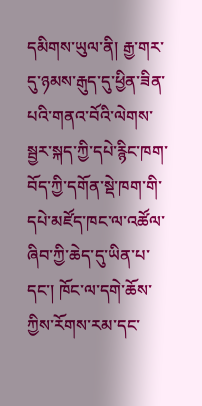དམིགས་ཡུལ་ནི། རྒྱ་གར་དུ་ཉམས་རྒུད་དུ་ཕྱིན་ཟིན་པའི་གནའ་བོའི་ལེགས་སྦྱར་སྐད་ཀྱི་དཔེ་རྙིང་ཁག་བོད་ཀྱི་དགོན་སྡེ་ཁག་གི་དཔེ་མཛོད་ཁང་ལ་འཚོལ་ཞིབ་ཀྱི་ཆེད་དུ་ཡིན་པ་དང་། ཁོང་ལ་དགེ་ཆོས་ཀྱིས་རོགས་རམ་དང་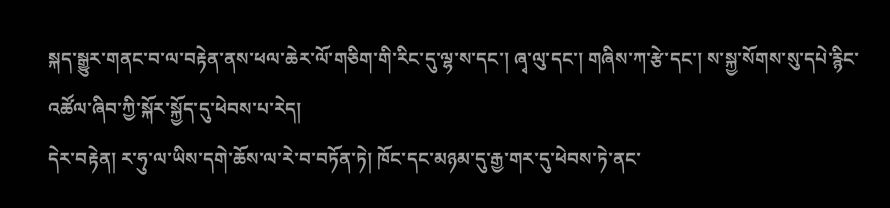སྐད་སྒྱུར་གནང་བ་ལ་བརྟེན་ནས་ཕལ་ཆེར་ལོ་གཅིག་གི་རིང་དུ་ལྷ་ས་དང་། ཞྭ་ལུ་དང་། གཞིས་ཀ་རྩེ་དང་། ས་སྐྱ་སོགས་སུ་དཔེ་རྙིང་འཚོལ་ཞིབ་ཀྱི་སྐོར་སྐྱོད་དུ་ཕེབས་པ་རེད།
དེར་བརྟེན། ར་ཧུ་ལ་ཡིས་དགེ་ཆོས་ལ་རེ་བ་བཏོན་ཏེ། ཁོང་དང་མཉམ་དུ་རྒྱ་གར་དུ་ཕེབས་ཏེ་ནང་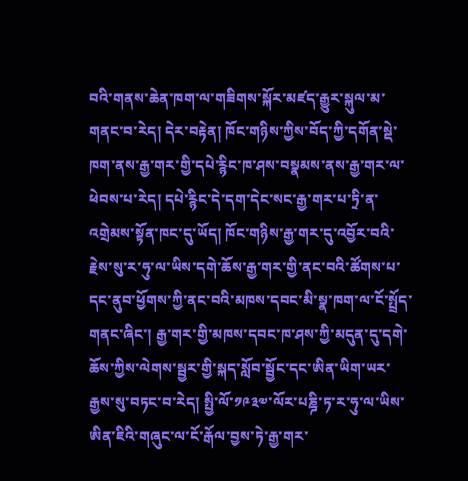བའི་གནས་ཆེན་ཁག་ལ་གཟིགས་སྐོར་མཛད་རྒྱུར་སྐུལ་མ་གནང་བ་རེད། དེར་བརྟེན། ཁོང་གཉིས་ཀྱིས་བོད་ཀྱི་དགོན་སྡེ་ཁག་ནས་རྒྱ་གར་གྱི་དཔེ་རྙིང་ཁ་ཤས་བསྣམས་ནས་རྒྱ་གར་ལ་ཕེབས་པ་རེད། དཔེ་རྙིང་དེ་དག་དེང་སང་རྒྱ་གར་པ་ཏྲི་ན་འགྲེམས་སྟོན་ཁང་དུ་ཡོད། ཁོང་གཉིས་རྒྱ་གར་དུ་འབྱོར་བའི་རྗེས་སུ་ར་ཧུ་ལ་ཡིས་དགེ་ཆོས་རྒྱ་གར་གྱི་ནང་བའི་ཚོགས་པ་དང་ནུབ་ཕྱོགས་ཀྱི་ནང་བའི་མཁས་དབང་མི་སྣ་ཁག་ལ་ངོ་སྤྲོད་གནང་ཞིང་། རྒྱ་གར་གྱི་མཁས་དབང་ཁ་ཤས་ཀྱི་མདུན་དུ་དགེ་ཆོས་ཀྱིས་ལེགས་སྦྱར་གྱི་སྐད་སློབ་སྦྱོང་དང་ཨིན་ཡིག་ཡར་རྒྱས་སུ་བཏང་བ་རེད། སྤྱི་ལོ་༡༩༣༧་ལོར་པཎྜི་ཏ་ར་ཧུ་ལ་ཡིས་ཨིན་ཇིའི་གཞུང་ལ་ངོ་རྒོལ་བྱས་ཏེ་རྒྱ་གར་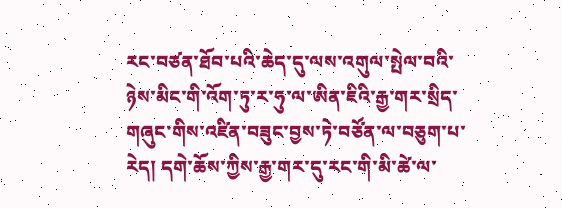རང་བཙན་ཐོབ་པའི་ཆེད་དུ་ལས་འགུལ་སྤེལ་བའི་ཉེས་མིང་གི་འོག་ཏུ་ར་ཧུ་ལ་ཨིན་ཇིའི་རྒྱ་གར་སྲིད་གཞུང་གིས་འཛིན་བཟུང་བྱས་ཏེ་བཙོན་ལ་བཅུག་པ་རེད། དགེ་ཆོས་ཀྱིས་རྒྱ་གར་དུ་རང་གི་མི་ཚེ་ལ་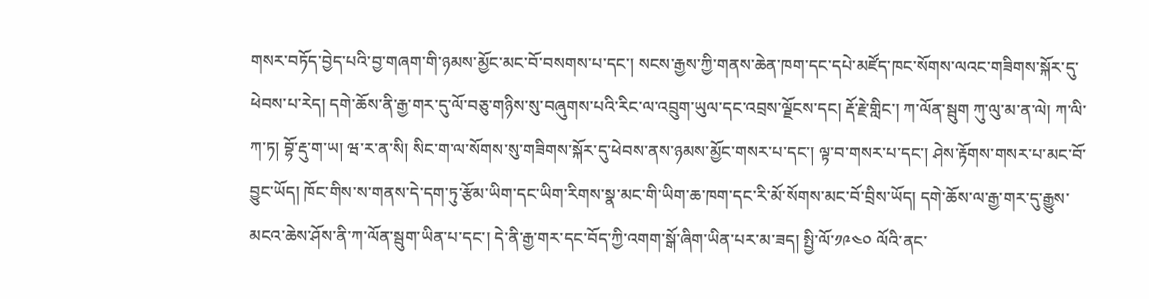གསར་བཏོད་བྱེད་པའི་བྱ་གཞག་གི་ཉམས་མྱོང་མང་བོ་བསགས་པ་དང་། སངས་རྒྱས་ཀྱི་གནས་ཆེན་ཁག་དང་དཔེ་མཛོད་ཁང་སོགས་ལའང་གཟིགས་སྐོར་དུ་ཕེབས་པ་རེད། དགེ་ཆོས་ནི་རྒྱ་གར་དུ་ལོ་བཅུ་གཉིས་སུ་བཞུགས་པའི་རིང་ལ་འབྲུག་ཡུལ་དང་འབྲས་ལྗོངས་དང། རྡོ་རྗེ་གླིང་། ཀ་ལོན་སྦུག ཀུ་ལུ་མ་ན་ལེ། ཀ་ལི་ཀ་ཏ། བྷོ་རྡུ་ག་ཡ། ཝ་ར་ན་སི། སིང་ག་ལ་སོགས་སུ་གཟིགས་སྐོར་དུ་ཕེབས་ནས་ཉམས་མྱོང་གསར་པ་དང་། ལྟ་བ་གསར་པ་དང་། ཤེས་རྟོགས་གསར་པ་མང་བོ་བྱུང་ཡོད། ཁོང་གིས་ས་གནས་དེ་དག་ཏུ་རྩོམ་ཡིག་དང་ཡིག་རིགས་སྣ་མང་གི་ཡིག་ཆ་ཁག་དང་རི་མོ་སོགས་མང་བོ་བྲིས་ཡོད། དགེ་ཆོས་ལ་རྒྱ་གར་དུ་རྒྱུས་མངའ་ཆེས་ཤོས་ནི་ཀ་ལོན་སྦུག་ཡིན་པ་དང་། དེ་ནི་རྒྱ་གར་དང་བོད་ཀྱི་འགག་སྒོ་ཞིག་ཡིན་པར་མ་ཟད། སྤྱི་ལོ་༡༩༤༠ ལོའི་ནང་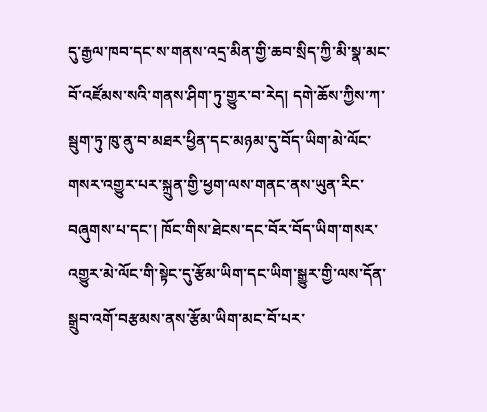དུ་རྒྱལ་ཁབ་དང་ས་གནས་འདྲ་མིན་གྱི་ཆབ་སྲིད་ཀྱི་མི་སྣ་མང་བོ་འཛོམས་སའི་གནས་ཤིག་ཏུ་གྱུར་བ་རེད། དགེ་ཆོས་ཀྱིས་ཀ་སྦུག་ཏུ་ཁུ་ནུ་བ་མཐར་ཕྱིན་དང་མཉམ་དུ་བོད་ཡིག་མེ་ལོང་གསར་འགྱུར་པར་སྐྲུན་གྱི་ཕྱག་ལས་གནང་ནས་ཡུན་རིང་བཞུགས་པ་དང་། ཁོང་གིས་ཐེངས་དང་བོར་བོད་ཡིག་གསར་འགྱུར་མེ་ལོང་གི་སྟེང་དུ་རྩོམ་ཡིག་དང་ཡིག་སྒྱུར་གྱི་ལས་དོན་སྒྲུབ་འགོ་བརྩམས་ནས་རྩོམ་ཡིག་མང་བོ་པར་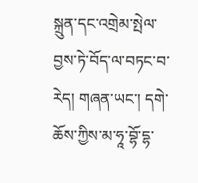སྐྲུན་དང་འགྲེམ་སྤེལ་བྱས་ཏེ་བོད་ལ་བཏང་བ་རེད། གཞན་ཡང་། དགེ་ཆོས་ཀྱིས་མ་ཧཱ་བྷོ་དྷ་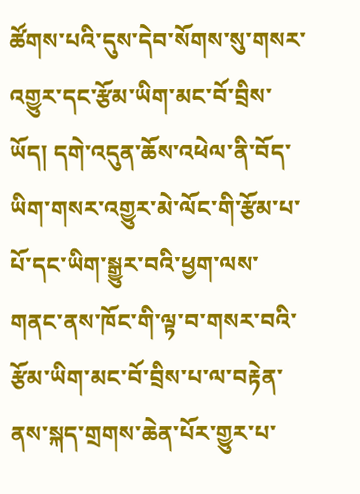ཚོགས་པའི་དུས་དེབ་སོགས་སུ་གསར་འགྱུར་དང་རྩོམ་ཡིག་མང་བོ་བྲིས་ཡོད། དགེ་འདུན་ཆོས་འཕེལ་ནི་བོད་ཡིག་གསར་འགྱུར་མེ་ལོང་གི་རྩོམ་པ་པོ་དང་ཡིག་སྒྱུར་བའི་ཕྱག་ལས་གནང་ནས་ཁོང་གི་ལྟ་བ་གསར་བའི་རྩོམ་ཡིག་མང་བོ་བྲིས་པ་ལ་བརྟེན་ནས་སྐད་གྲགས་ཆེན་པོར་གྱུར་པ་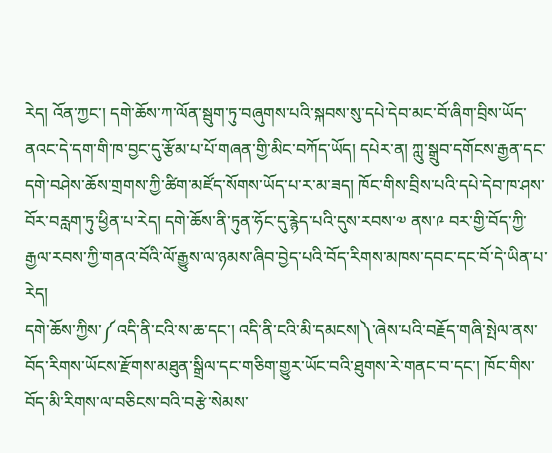རེད། འོན་ཀྱང་། དགེ་ཆོས་ཀ་ལོན་སྦུག་ཏུ་བཞུགས་པའི་སྐབས་སུ་དཔེ་དེབ་མང་བོ་ཞིག་བྲིས་ཡོད་ནའང་དེ་དག་གི་ཁ་བྱང་དུ་རྩོམ་པ་པོ་གཞན་གྱི་མིང་བཀོད་ཡོད། དཔེར་ན། ཀླུ་སྒྲུབ་དགོངས་རྒྱན་དང་དགེ་བཤེས་ཆོས་གྲགས་ཀྱི་ཚིག་མཛོད་སོགས་ཡོད་པ་ར་མ་ཟད། ཁོང་གིས་བྲིས་པའི་དཔེ་དེབ་ཁ་ཤས་བོར་བརླག་ཏུ་ཕྱིན་པ་རེད། དགེ་ཆོས་ནི་ཏུན་ཧོང་དུ་རྙེད་པའི་དུས་རབས་༧ ནས་༩ བར་གྱི་བོད་ཀྱི་རྒྱལ་རབས་ཀྱི་གནའ་བོའི་ལོ་རྒྱུས་ལ་ཉམས་ཞིབ་བྱེད་པའི་བོད་རིགས་མཁས་དབང་དང་བོ་དེ་ཡིན་པ་རེད།
དགེ་ཆོས་ཀྱིས་༼འདི་ནི་ངའི་ས་ཆ་དང་། འདི་ནི་ངའི་མི་དམངས།༽་ཞེས་པའི་བརྗོད་གཞི་སྤེལ་ནས་བོད་རིགས་ཡོངས་རྫོགས་མཐུན་སྒྲིལ་དང་གཅིག་གྱུར་ཡོང་བའི་ཐུགས་རེ་གནང་བ་དང་། ཁོང་གིས་བོད་མི་རིགས་ལ་བཅིངས་བའི་བརྩེ་སེམས་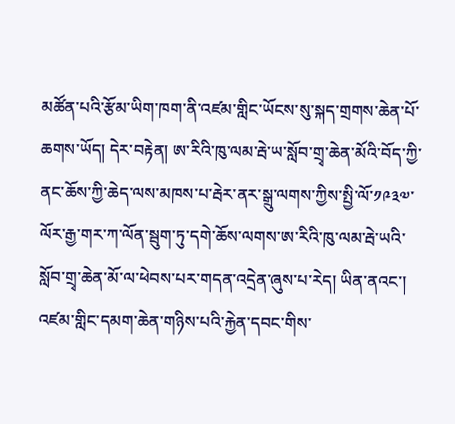མཚོན་པའི་རྩོམ་ཡིག་ཁག་ནི་འཛམ་གླིང་ཡོངས་སུ་སྐད་གྲགས་ཆེན་པོ་ཆགས་ཡོད། དེར་བརྟེན། ཨ་རིའི་ཁུ་ལམ་རྦེ་ཡ་སློབ་གྲྭ་ཆེན་མོའི་བོད་ཀྱི་ནང་ཆོས་ཀྱི་ཆེད་ལས་མཁས་པ་རྦེར་ནར་སྒྲུ་ལགས་ཀྱིས་སྤྱི་ལོ་༡༩༣༧་ལོར་རྒྱ་གར་ཀ་ལོན་སྦུག་ཏུ་དགེ་ཆོས་ལགས་ཨ་རིའི་ཁུ་ལམ་རྦེ་ཡའི་སློབ་གྲྭ་ཆེན་མོ་ལ་ཕེབས་པར་གདན་འདྲེན་ཞུས་པ་རེད། ཡིན་ནའང་། འཛམ་གླིང་དམག་ཆེན་གཉིས་པའི་རྐྱེན་དབང་གིས་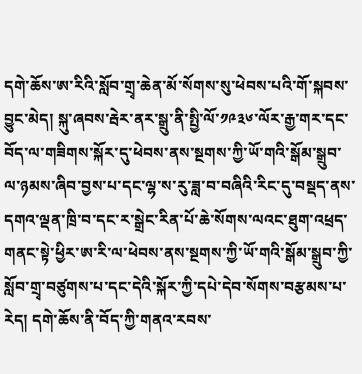དགེ་ཆོས་ཨ་རིའི་སློབ་གྲྭ་ཆེན་མོ་སོགས་སུ་ཕེབས་པའི་གོ་སྐབས་བྱུང་མེད། སྐུ་ཞབས་རྦེར་ནར་སྒྲུ་ནི་སྤྱི་ལོ་༡༩༣༦་ལོར་རྒྱ་གར་དང་བོད་ལ་གཟིགས་སྐོར་དུ་ཕེབས་ནས་སྔགས་ཀྱི་ཡོ་གའི་སྒོམ་སྒྲུབ་ལ་ཉམས་ཞིབ་བྱས་པ་དང་ལྷ་ས་རུ་ཟླ་བ་བཞིའི་རིང་དུ་བསྡད་ནས་དགའ་ལྡན་ཁྲི་བ་དང་ར་སྒྲེང་རིན་པོ་ཆེ་སོགས་ལའང་ཐུག་འཕྲད་གནང་སྟེ་ཕྱིར་ཨ་རི་ལ་ཕེབས་ནས་སྔགས་ཀྱི་ཡོ་གའི་སྒོམ་སྒྲུབ་ཀྱི་སློབ་གྲྭ་བཙུགས་པ་དང་དེའི་སྐོར་ཀྱི་དཔེ་དེབ་སོགས་བརྩམས་པ་རེད། དགེ་ཆོས་ནི་བོད་ཀྱི་གནའ་རབས་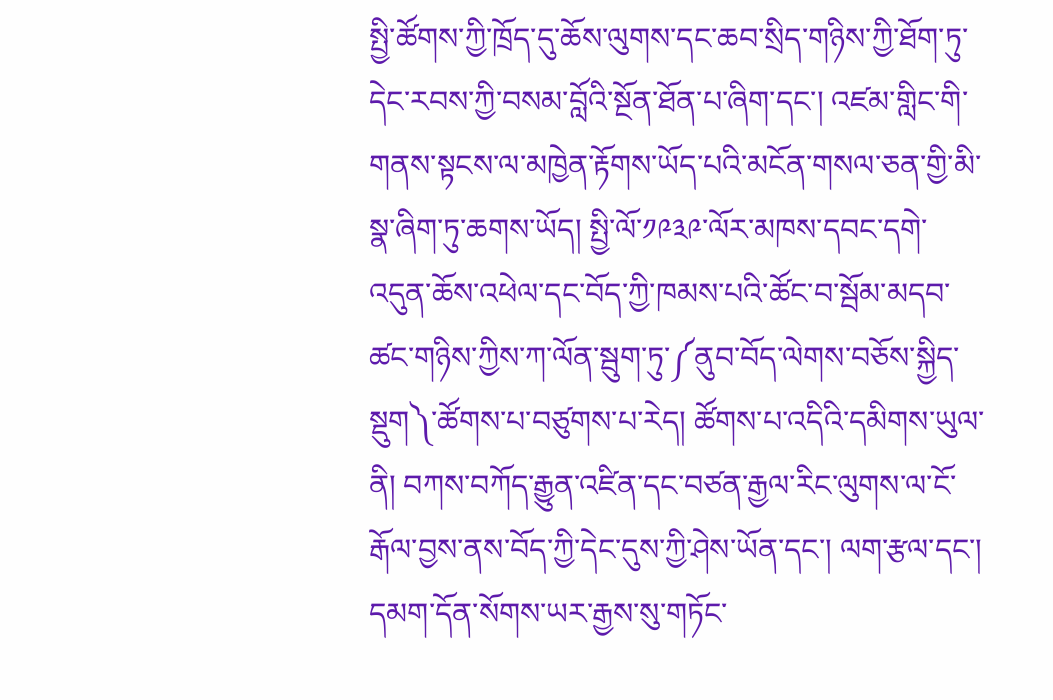སྤྱི་ཚོགས་ཀྱི་ཁྲོད་དུ་ཆོས་ལུགས་དང་ཆབ་སྲིད་གཉིས་ཀྱི་ཐོག་ཏུ་དེང་རབས་ཀྱི་བསམ་བློའི་སྔོན་ཐོན་པ་ཞིག་དང་། འཛམ་གླིང་གི་གནས་སྟངས་ལ་མཁྱེན་རྟོགས་ཡོད་པའི་མངོན་གསལ་ཅན་གྱི་མི་སྣ་ཞིག་ཏུ་ཆགས་ཡོད། སྤྱི་ལོ་༡༩༣༩་ལོར་མཁས་དབང་དགེ་འདུན་ཆོས་འཕེལ་དང་བོད་ཀྱི་ཁམས་པའི་ཚོང་བ་སྦོམ་མདབ་ཚང་གཉིས་ཀྱིས་ཀ་ལོན་སྦུག་ཏུ་༼ནུབ་བོད་ལེགས་བཅོས་སྐྱིད་སྡུག༽་ཚོགས་པ་བཙུགས་པ་རེད། ཚོགས་པ་འདིའི་དམིགས་ཡུལ་ནི། བཀས་བཀོད་རྒྱུན་འཛིན་དང་བཙན་རྒྱལ་རིང་ལུགས་ལ་ངོ་རྒོལ་བྱས་ནས་བོད་ཀྱི་དེང་དུས་ཀྱི་ཤེས་ཡོན་དང་། ལག་རྩལ་དང་། དམག་དོན་སོགས་ཡར་རྒྱས་སུ་གཏོང་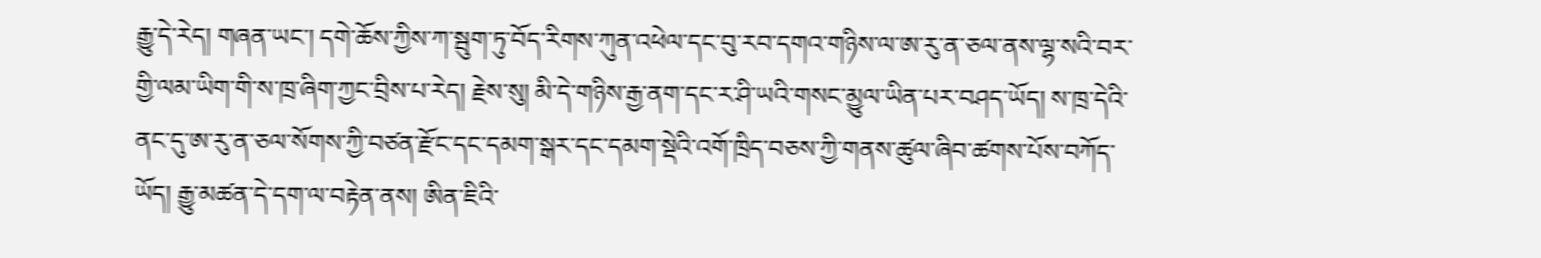རྒྱུ་དེ་རེད། གཞན་ཡང་། དགེ་ཆོས་ཀྱིས་ཀ་སྦུག་ཏུ་བོད་རིགས་ཀུན་འཕེལ་དང་བུ་རབ་དགའ་གཉིས་ལ་ཨ་རུ་ན་ཅལ་ནས་ལྷ་སའི་བར་གྱི་ལམ་ཡིག་གི་ས་ཁྲ་ཞིག་ཀྱང་བྲིས་པ་རེད། རྗེས་སུ། མི་དེ་གཉིས་རྒྱ་ནག་དང་ར་ཤི་ཡའི་གསང་མྱུལ་ཡིན་པར་བཤད་ཡོད། ས་ཁྲ་དེའི་ནང་དུ་ཨ་རུ་ན་ཅལ་སོགས་ཀྱི་བཙན་རྫོང་དང་དམག་སྒར་དང་དམག་སྡེའི་འགོ་ཁྲིད་བཅས་ཀྱི་གནས་ཚུལ་ཞིབ་ཚགས་པོས་བཀོད་ཡོད། རྒྱུ་མཚན་དེ་དག་ལ་བརྟེན་ནས། ཨིན་ཇིའི་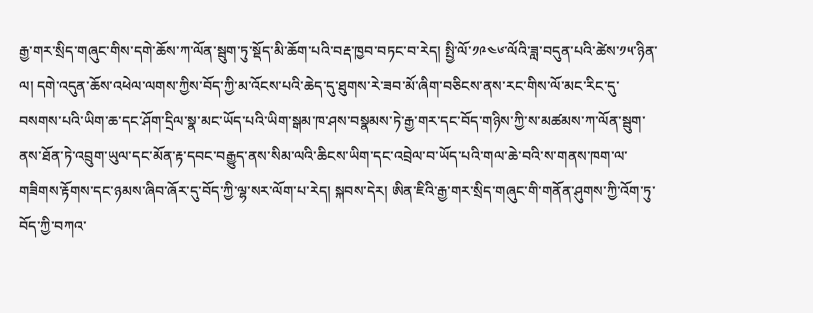རྒྱ་གར་སྲིད་གཞུང་གིས་དགེ་ཆོས་ཀ་ལོན་སྦུག་ཏུ་སྡོད་མི་ཆོག་པའི་བརྡ་ཁྱབ་བཏང་བ་རེད། སྤྱི་ལོ་༡༩༤༦་ལོའི་ཟླ་བདུན་པའི་ཚེས་༡༥་ཉིན་ལ། དགེ་འདུན་ཆོས་འཕེལ་ལགས་ཀྱིས་བོད་ཀྱི་མ་འོངས་པའི་ཆེད་དུ་ཐུགས་རེ་ཟབ་མོ་ཞིག་བཅིངས་ནས་རང་གིས་ལོ་མང་རིང་དུ་བསགས་པའི་ཡིག་ཆ་དང་ཤོག་དྲིལ་སྣ་མང་ཡོད་པའི་ཡིག་སྒམ་ཁ་ཤས་བསྣམས་ཏེ་རྒྱ་གར་དང་བོད་གཉིས་ཀྱི་ས་མཚམས་ཀ་ལོན་སྦུག་ནས་ཐོན་ཏེ་འབྲུག་ཡུལ་དང་མོན་རྟ་དབང་བརྒྱུད་ནས་སིམ་ལའི་ཆིངས་ཡིག་དང་འབྲེལ་བ་ཡོད་པའི་གལ་ཆེ་བའི་ས་གནས་ཁག་ལ་གཟིགས་རྟོགས་དང་ཉམས་ཞིབ་ཞོར་དུ་བོད་ཀྱི་ལྷ་སར་ལོག་པ་རེད། སྐབས་དེར། ཨིན་ཇིའི་རྒྱ་གར་སྲིད་གཞུང་གི་གནོན་ཤུགས་ཀྱི་འོག་ཏུ་བོད་ཀྱི་བཀའ་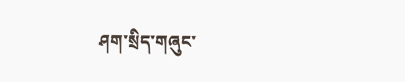ཤག་སྲིད་གཞུང་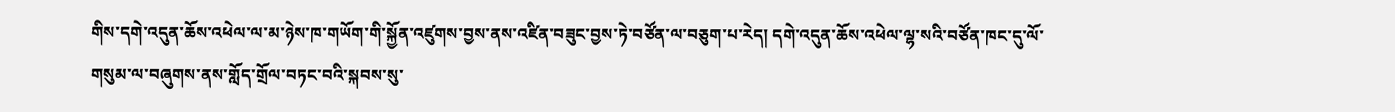གིས་དགེ་འདུན་ཆོས་འཕེལ་ལ་མ་ཉེས་ཁ་གཡོག་གི་སྐྱོན་འཛུགས་བྱས་ནས་འཛིན་བཟུང་བྱས་ཏེ་བཙོན་ལ་བཅུག་པ་རེད། དགེ་འདུན་ཆོས་འཕེལ་ལྷ་སའི་བཙོན་ཁང་དུ་ལོ་གསུམ་ལ་བཞུགས་ནས་གློད་གྲོལ་བཏང་བའི་སྐབས་སུ་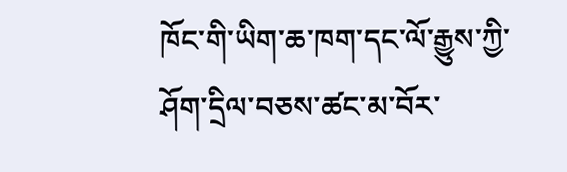ཁོང་གི་ཡིག་ཆ་ཁག་དང་ལོ་རྒྱུས་ཀྱི་ཤོག་དྲིལ་བཅས་ཚང་མ་བོར་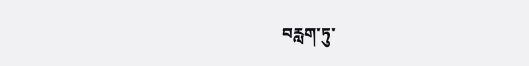བརླག་ཏུ་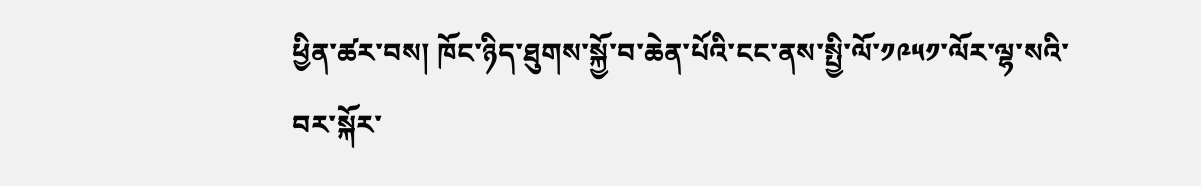ཕྱིན་ཚར་བས། ཁོང་ཉིད་ཐུགས་སྐྱོ་བ་ཆེན་པོའི་ངང་ནས་སྤྱི་ལོ་༡༩༥༡་ལོར་ལྷ་སའི་བར་སྐོར་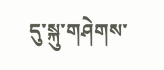དུ་སྐུ་གཤེགས་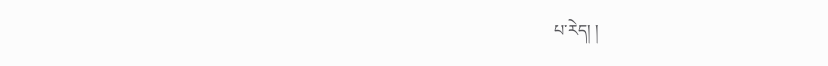པ་རེད། །